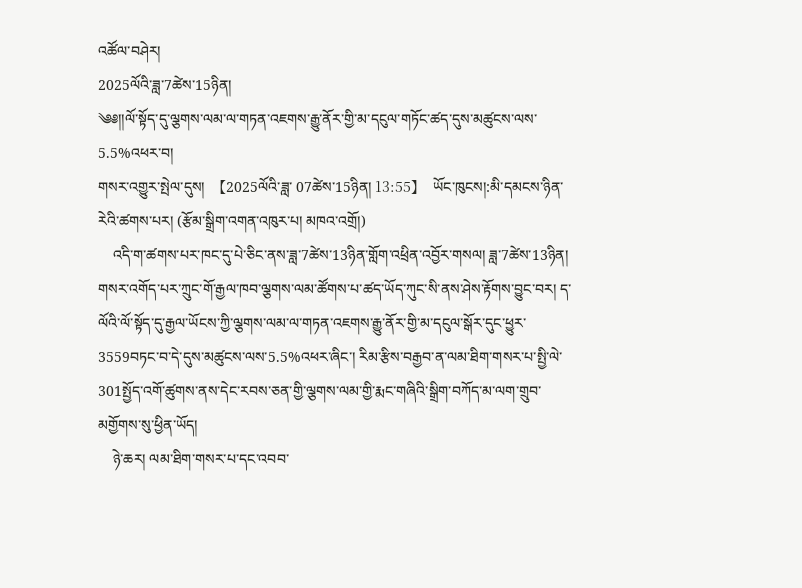འཚོལ་བཤེར།
2025ལོའི་ཟླ་7ཚེས་15ཉིན།
༄༅།།ལོ་སྟོད་དུ་ལྕགས་ལམ་ལ་གཏན་འཇགས་རྒྱུ་ནོར་གྱི་མ་དངུལ་གཏོང་ཚད་དུས་མཚུངས་ལས་5.5%འཕར་བ།
གསར་འགྱུར་སྤེལ་དུས།  【2025ལོའི་ཟླ་ 07ཚེས་15ཉིན། 13:55】  ཡོང་ཁུངས།:མི་དམངས་ཉིན་རེའི་ཚགས་པར། (རྩོམ་སྒྲིག་འགན་འཁུར་པ། མཁའ་འགྲོ།)
    འདི་ག་ཚགས་པར་ཁང་དུ་པེ་ཅིང་ནས་ཟླ་7ཚེས་13ཉིན་གློག་འཕྲིན་འབྱོར་གསལ། ཟླ་7ཚེས་13ཉིན། གསར་འགོད་པར་ཀྲུང་གོ་རྒྱལ་ཁབ་ལྕགས་ལམ་ཚོགས་པ་ཚད་ཡོད་ཀུང་སི་ནས་ཤེས་རྟོགས་བྱུང་བར། ད་ལོའི་ལོ་སྟོད་དུ་རྒྱལ་ཡོངས་ཀྱི་ལྕགས་ལམ་ལ་གཏན་འཇགས་རྒྱུ་ནོར་གྱི་མ་དངུལ་སྒོར་དུང་ཕྱུར་3559བཏང་བ་དེ་དུས་མཚུངས་ལས་5.5%འཕར་ཞིང་། རིམ་རྩིས་བརྒྱབ་ན་ལམ་ཐིག་གསར་པ་སྤྱི་ལེ་301སྤྱོད་འགོ་ཚུགས་ནས་དེང་རབས་ཅན་གྱི་ལྕགས་ལམ་གྱི་རྨང་གཞིའི་སྒྲིག་བཀོད་མ་ལག་གྲུབ་མགྱོགས་སུ་ཕྱིན་ཡོད།
    ཉེ་ཆར། ལམ་ཐིག་གསར་པ་དང་འབབ་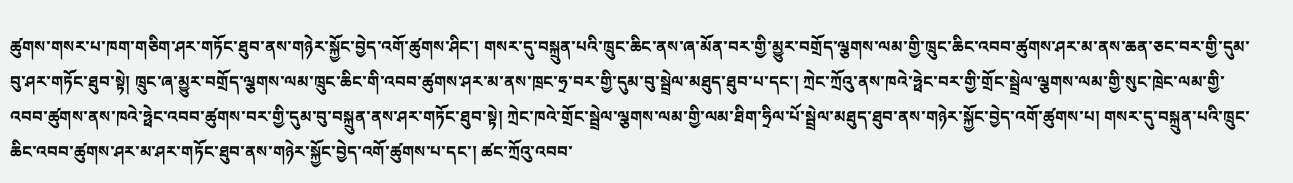ཚུགས་གསར་པ་ཁག་གཅིག་ཤར་གཏོང་ཐུབ་ནས་གཉེར་སྐྱོང་བྱེད་འགོ་ཚུགས་ཤིང་། གསར་དུ་བསྐྲུན་པའི་ཁྲུང་ཆིང་ནས་ཞ་མོན་བར་གྱི་མྱུར་བགྲོད་ལྕགས་ལམ་གྱི་ཁྲུང་ཆིང་འབབ་ཚུགས་ཤར་མ་ནས་ཆན་ཅང་བར་གྱི་དུམ་བུ་ཤར་གཏོང་ཐུབ་སྟེ། ཁྲུང་ཞ་མྱུར་བགྲོད་ལྕགས་ལམ་ཁྲུང་ཆིང་གི་འབབ་ཚུགས་ཤར་མ་ནས་ཁྲང་ཧྲ་བར་གྱི་དུམ་བུ་སྦྲེལ་མཐུད་ཐུབ་པ་དང་། ཀྲེང་ཀྲོའུ་ནས་ཁའེ་ཧྥེང་བར་གྱི་གྲོང་སྦྲེལ་ལྕགས་ལམ་གྱི་སུང་ཁྲེང་ལམ་གྱི་འབབ་ཚུགས་ནས་ཁའེ་ཧྥེང་འབབ་ཚུགས་བར་གྱི་དུམ་བུ་བསྐྲུན་ནས་ཤར་གཏོང་ཐུབ་སྟེ། ཀྲེང་ཁའེ་གྲོང་སྦྲེལ་ལྕགས་ལམ་གྱི་ལམ་ཐིག་ཧྲིལ་པོ་སྦྲེལ་མཐུད་ཐུབ་ནས་གཉེར་སྐྱོང་བྱེད་འགོ་ཚུགས་པ། གསར་དུ་བསྐྲུན་པའི་ཁྲུང་ཆིང་འབབ་ཚུགས་ཤར་མ་ཤར་གཏོང་ཐུབ་ནས་གཉེར་སྐྱོང་བྱེད་འགོ་ཚུགས་པ་དང་། ཚང་ཀྲོའུ་འབབ་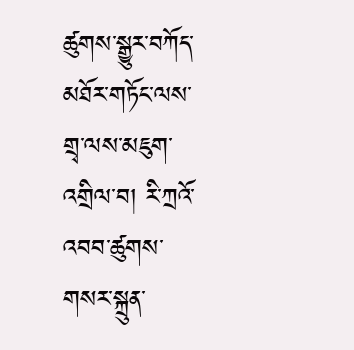ཚུགས་སྒྱུར་བཀོད་མཐོར་གཏོང་ལས་གྲྭ་ལས་མཇུག་འགྲིལ་བ། རི་ཀྲའོ་འབབ་ཚུགས་གསར་སྐྲུན་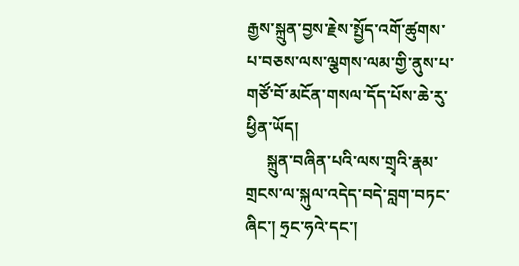རྒྱས་སྐྲུན་བྱས་རྗེས་སྤྱོད་འགོ་ཚུགས་པ་བཅས་ལས་ལྕགས་ལམ་གྱི་ནུས་པ་གཙོ་བོ་མངོན་གསལ་དོད་པོས་ཆེ་རུ་ཕྱིན་ཡོད།
     སྐྲུན་བཞིན་པའི་ལས་གྲྭའི་རྣམ་གྲངས་ལ་སྐུལ་འདེད་བདེ་བླག་བཏང་ཞིང་། ཧྲང་ཧའེ་དང་།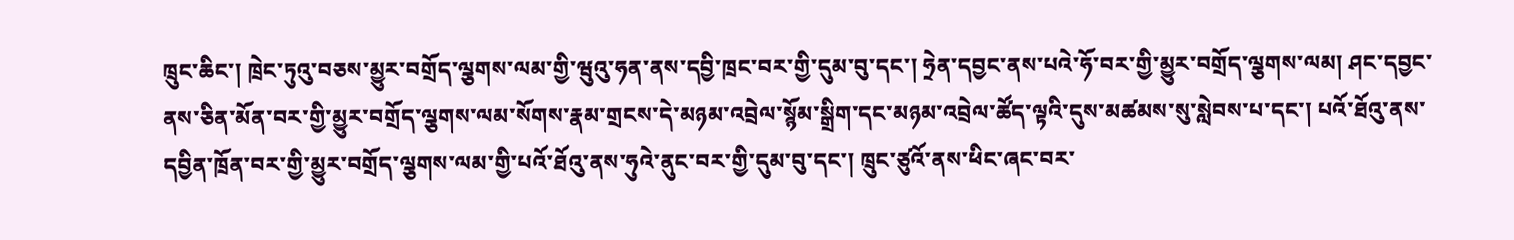ཁྲུང་ཆིང་། ཁྲེང་ཏུའུ་བཅས་མྱུར་བགྲོད་ལྕགས་ལམ་གྱི་ཝུའུ་ཧན་ནས་དབྱི་ཁྲང་བར་གྱི་དུམ་བུ་དང་། ཧྲེན་དབྱང་ནས་པའེ་ཧོ་བར་གྱི་མྱུར་བགྲོད་ལྕགས་ལམ། ཤང་དབྱང་ནས་ཅིན་མོན་བར་གྱི་མྱུར་བགྲོད་ལྕགས་ལམ་སོགས་རྣམ་གྲངས་དེ་མཉམ་འབྲེལ་སྙོམ་སྒྲིག་དང་མཉམ་འབྲེལ་ཚོད་ལྟའི་དུས་མཚམས་སུ་སླེབས་པ་དང་། པའོ་ཐོའུ་ནས་དབྱིན་ཁྲོན་བར་གྱི་མྱུར་བགྲོད་ལྕགས་ལམ་གྱི་པའོ་ཐོའུ་ནས་ཧུའེ་ནུང་བར་གྱི་དུམ་བུ་དང་། ཁྲུང་ཙུའོ་ནས་ཕིང་ཞང་བར་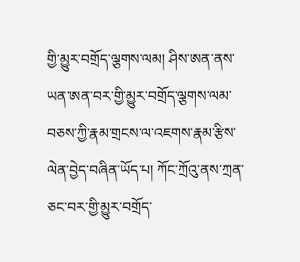གྱི་མྱུར་བགྲོད་ལྕགས་ལམ། ཤིས་ཨན་ནས་ཡན་ཨན་བར་གྱི་མྱུར་བགྲོད་ལྕགས་ལམ་བཅས་ཀྱི་རྣམ་གྲངས་ལ་འཇགས་རྣམ་རྩིས་ལེན་བྱེད་བཞིན་ཡོད་པ། ཀོང་ཀྲོའུ་ནས་ཀྲན་ཅང་བར་གྱི་མྱུར་བགྲོད་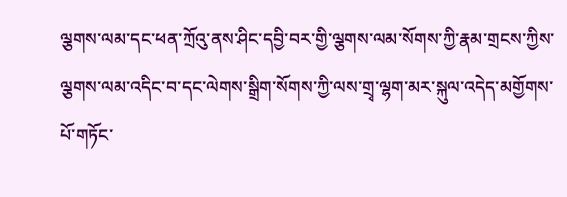ལྕགས་ལམ་དང་ཕན་ཀྲོའུ་ནས་ཤིང་དབྱི་བར་གྱི་ལྕགས་ལམ་སོགས་ཀྱི་རྣམ་གྲངས་ཀྱིས་ལྕགས་ལམ་འདིང་བ་དང་ལེགས་སྒྲིག་སོགས་ཀྱི་ལས་གྲྭ་ལྷག་མར་སྐུལ་འདེད་མགྱོགས་པོ་གཏོང་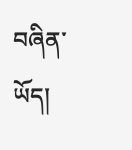བཞིན་ཡོད།